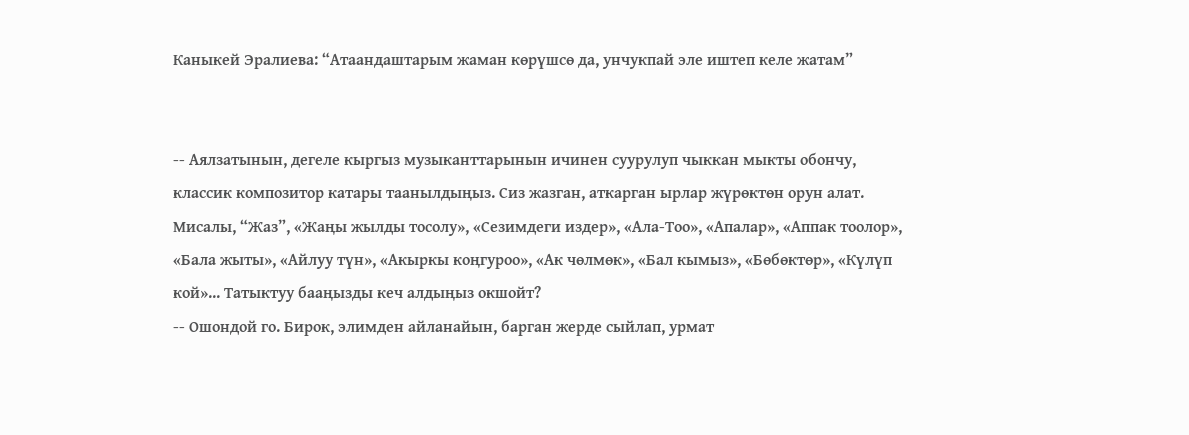Каныкей Эралиева: “Атаандаштарым жаман көрүшсө да, унчукпай эле иштеп келе жатам”


-- Аялзатынын, дегеле кыргыз музыканттарынын ичинен суурулуп чыккан мыкты обончу, классик композитор катары таанылдыңыз. Сиз жазган, аткарган ырлар жүрөктөн орун алат. Мисалы, “Жаз”, «Жаңы жылды тосолу», «Сезимдеги издер», «Ала-Тоо», «Апалар», «Аппак тоолор», «Бала жыты», «Айлуу түн», «Акыркы коңгуроо», «Ак чөлмөк», «Бал кымыз», «Бөбөктөр», «Күлүп кой»... Татыктуу бааңызды кеч алдыңыз окшойт?
-- Ошондой го. Бирок, элимден айланайын, барган жерде сыйлап, урмат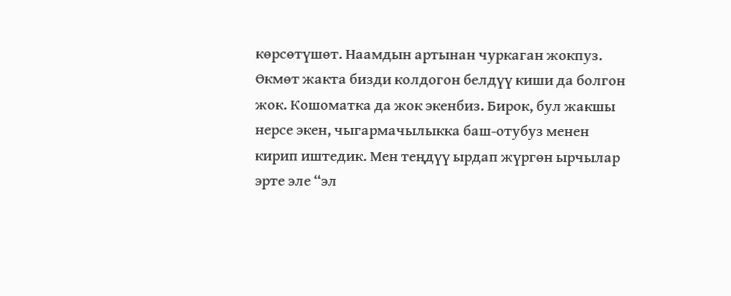көрсөтүшөт. Наамдын артынан чуркаган жокпуз. Өкмөт жакта бизди колдогон белдүү киши да болгон жок. Кошоматка да жок экенбиз. Бирок, бул жакшы нерсе экен, чыгармачылыкка баш-отубуз менен кирип иштедик. Мен теңдүү ырдап жүргөн ырчылар эрте эле “эл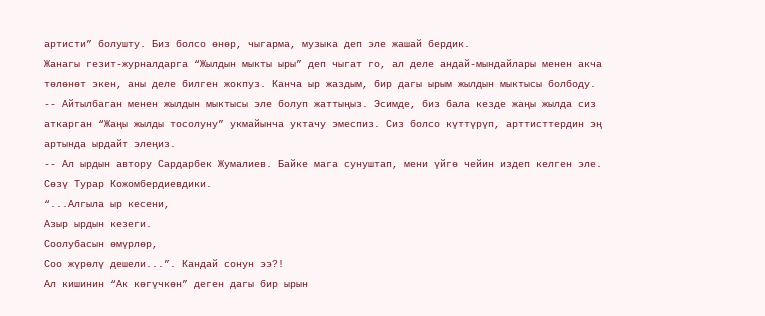артисти” болушту. Биз болсо өнөр, чыгарма, музыка деп эле жашай бердик.
Жанагы гезит-журналдарга “Жылдын мыкты ыры” деп чыгат го, ал деле андай-мындайлары менен акча төлөнөт экен, аны деле билген жокпуз. Канча ыр жаздым, бир дагы ырым жылдын мыктысы болбоду.
-- Айтылбаган менен жылдын мыктысы эле болуп жаттыңыз. Эсимде, биз бала кезде жаңы жылда сиз аткарган “Жаңы жылды тосолуну” укмайынча уктачу эмеспиз. Сиз болсо күттүрүп, арттисттердин эң артында ырдайт элеңиз.
-- Ал ырдын автору Сардарбек Жумалиев. Байке мага сунуштап, мени үйгө чейин издеп келген эле. Сөзү Турар Кожомбердиевдики.
“...Алгыла ыр кесени,
Азыр ырдын кезеги.
Соолубасын өмүрлөр,
Соо жүрөлү дешели...”. Кандай сонун ээ?!
Ал кишинин “Ак көгүчкөн” деген дагы бир ырын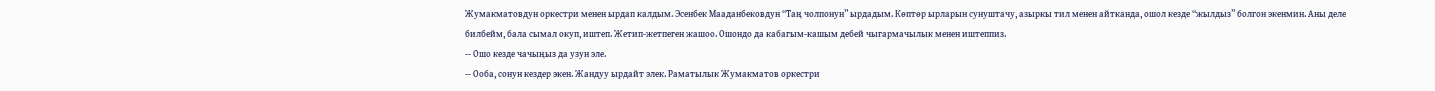Жумакматовдун оркестри менен ырдап калдым. Эсенбек Мааданбековдун “Таң чолпонун” ырдадым. Көптөр ырларын сунуштачу, азыркы тил менен айтканда, ошол кезде “жылдыз” болгон экенмин. Аны деле билбейм, бала сымал окуп, иштеп. Жетип-жетпеген жашоо. Ошондо да кабагым-кашым дебей чыгармачылык менен иштеппиз.
-- Ошо кезде чачыңыз да узун эле.
-- Ооба, сонун кездер экен. Жандуу ырдайт элек. Раматылык Жумакматов оркестри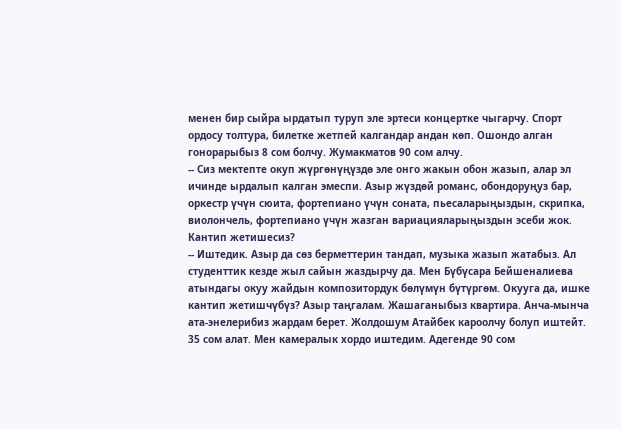менен бир сыйра ырдатып туруп эле эртеси концертке чыгарчу. Спорт ордосу толтура, билетке жетпей калгандар андан көп. Ошондо алган гонорарыбыз 8 сом болчу. Жумакматов 90 сом алчу.
-- Сиз мектепте окуп жүргөнүңүздө эле онго жакын обон жазып, алар эл ичинде ырдалып калган эмеспи. Азыр жүздөй романс, обондоруңуз бар, оркестр үчүн сюита, фортепиано үчүн соната, пьесаларыңыздын, скрипка, виолончель, фортепиано үчүн жазган вариацияларыңыздын эсеби жок. Кантип жетишесиз?
-- Иштедик. Азыр да сөз берметтерин тандап, музыка жазып жатабыз. Ал студенттик кезде жыл сайын жаздырчу да. Мен Бүбүсара Бейшеналиева атындагы окуу жайдын композитордук бөлүмүн бүтүргөм. Окууга да, ишке кантип жетишчүбүз? Азыр таңгалам. Жашаганыбыз квартира. Анча-мынча ата-энелерибиз жардам берет. Жолдошум Атайбек кароолчу болуп иштейт. 35 сом алат. Мен камералык хордо иштедим. Адегенде 90 сом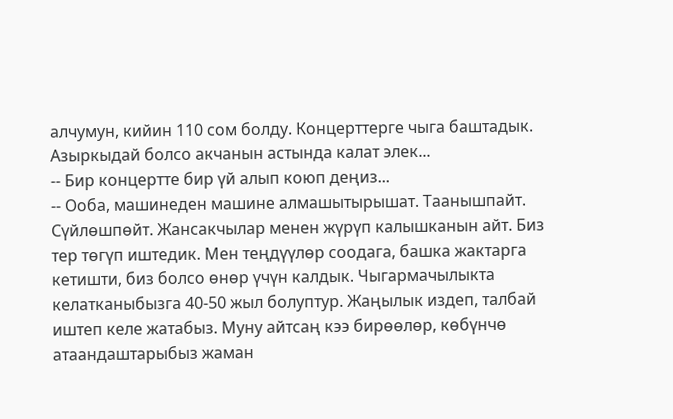алчумун, кийин 110 сом болду. Концерттерге чыга баштадык. Азыркыдай болсо акчанын астында калат элек...
-- Бир концертте бир үй алып коюп деңиз...
-- Ооба, машинеден машине алмашытырышат. Таанышпайт. Сүйлөшпөйт. Жансакчылар менен жүрүп калышканын айт. Биз тер төгүп иштедик. Мен теңдүүлөр соодага, башка жактарга кетишти, биз болсо өнөр үчүн калдык. Чыгармачылыкта келатканыбызга 40-50 жыл болуптур. Жаңылык издеп, талбай иштеп келе жатабыз. Муну айтсаң кээ бирөөлөр, көбүнчө атаандаштарыбыз жаман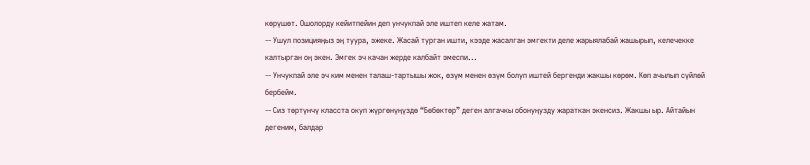көрүшөт. Ошолорду кейитпейин деп унчукпай эле иштеп келе жатам.
-- Ушул позицияңыз эң туура, эжеке. Жасай турган ишти, кээде жасалган эмгекти деле жарыялабай жашырып, келечекке калтырган оң экен. Эмгек эч качан жерде калбайт эмеспи...
-- Унчукпай эле эч ким менен талаш-тартышы жок, өзүм менен өзүм болуп иштей бергенди жакшы көрөм. Көп ачылып сүйлөй бербейм.
-- Сиз төртүнчү класста окуп жүргөнүңүздө “Бөбөктөр” деген алгачкы обонуңузду жараткан экенсиз. Жакшы ыр. Айтайын дегеним, балдар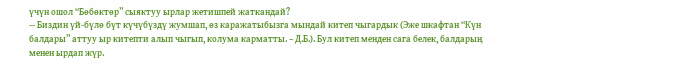үчүн ошол “Бөбөктөр” сыяктуу ырлар жетишпей жаткандай?
-- Биздин үй-бүлө бүт күчүбүздү жумшап, өз каражатыбызга мындай китеп чыгардык (Эже шкафтан “Күн балдары” аттуу ыр китепти алып чыгып, колума карматты. – Д.Б.). Бул китеп менден сага белек, балдарың менен ырдап жүр.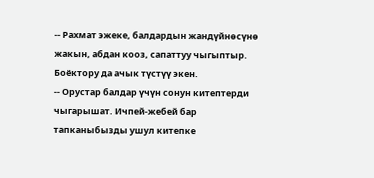-- Рахмат эжеке, балдардын жандүйнөсүнө жакын, абдан кооз, сапаттуу чыгыптыр. Боёктору да ачык түстүү экен.
-- Орустар балдар үчүн сонун китептерди чыгарышат. Ичпей-жебей бар тапканыбызды ушул китепке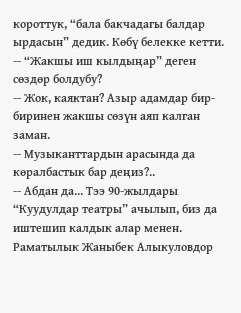короттук, “бала бакчадагы балдар ырдасын” дедик. Көбү белекке кетти.
-- “Жакшы иш кылдыңар” деген сөздөр болдубу?
-- Жок, каяктан? Азыр адамдар бир-биринен жакшы сөзүн аяп калган заман.
-- Музыканттардын арасында да көралбастык бар деңиз?..
-- Абдан да... Тээ 90-жылдары “Куудулдар театры” ачылып, биз да иштешип калдык алар менен. Раматылык Жаныбек Алыкуловдор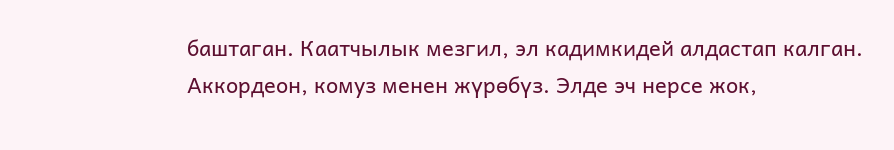баштаган. Каатчылык мезгил, эл кадимкидей алдастап калган. Аккордеон, комуз менен жүрөбүз. Элде эч нерсе жок,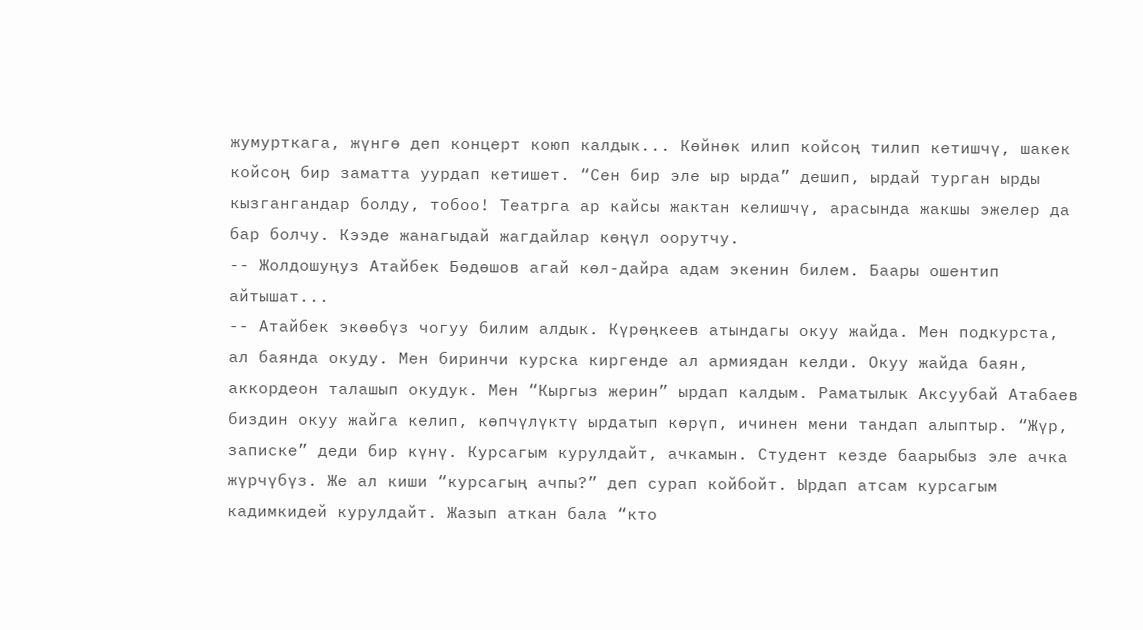жумурткага, жүнгө деп концерт коюп калдык... Көйнөк илип койсоң тилип кетишчү, шакек койсоң бир заматта уурдап кетишет. “Сен бир эле ыр ырда” дешип, ырдай турган ырды кызгангандар болду, тобоо! Театрга ар кайсы жактан келишчү, арасында жакшы эжелер да бар болчу. Кээде жанагыдай жагдайлар көңүл оорутчу.
-- Жолдошуңуз Атайбек Бөдөшов агай көл-дайра адам экенин билем. Баары ошентип айтышат...
-- Атайбек экөөбүз чогуу билим алдык. Күрөңкеев атындагы окуу жайда. Мен подкурста, ал баянда окуду. Мен биринчи курска киргенде ал армиядан келди. Окуу жайда баян, аккордеон талашып окудук. Мен “Кыргыз жерин” ырдап калдым. Раматылык Аксуубай Атабаев биздин окуу жайга келип, көпчүлүктү ырдатып көрүп, ичинен мени тандап алыптыр. “Жүр, записке” деди бир күнү. Курсагым курулдайт, ачкамын. Студент кезде баарыбыз эле ачка жүрчүбүз. Же ал киши “курсагың ачпы?” деп сурап койбойт. Ырдап атсам курсагым кадимкидей курулдайт. Жазып аткан бала “кто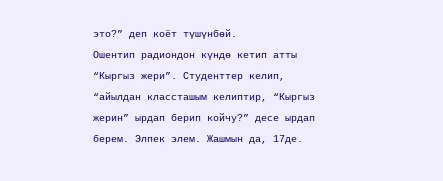это?” деп коёт түшүнбөй.
Ошентип радиондон күндө кетип атты “Кыргыз жери”. Студенттер келип, “айылдан классташым келиптир, “Кыргыз жерин” ырдап берип койчу?” десе ырдап берем. Элпек элем. Жашмын да, 17де.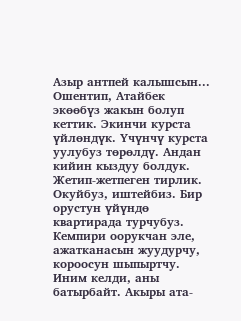Азыр антпей калышсын... Ошентип, Атайбек экөөбүз жакын болуп кеттик. Экинчи курста үйлөндүк. Үчүнчү курста уулубуз төрөлдү. Андан кийин кыздуу болдук. Жетип-жетпеген тирлик. Окуйбуз, иштейбиз. Бир орустун үйүндө квартирада турчубуз. Кемпири оорукчан эле, ажатканасын жуудурчу, короосун шыпыртчу. Иним келди, аны батырбайт. Акыры ата-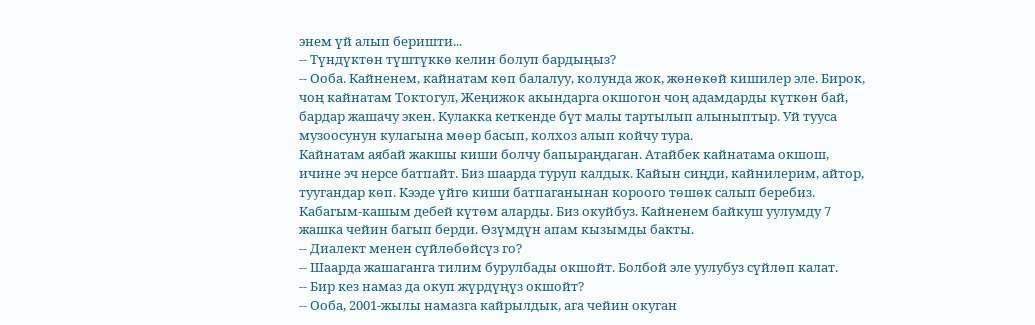энем үй алып беришти...
-- Түндүктөн түштүккө келин болуп бардыңыз?
-- Ооба. Кайненем, кайнатам көп балалуу, колунда жок, жөнөкөй кишилер эле. Бирок, чоң кайнатам Токтогул, Жеңижок акындарга окшогон чоң адамдарды күткөн бай, бардар жашачу экен. Кулакка кеткенде бүт малы тартылып алыныптыр. Уй тууса музоосунун кулагына мөөр басып, колхоз алып койчу тура.
Кайнатам аябай жакшы киши болчу бапыраңдаган. Атайбек кайнатама окшош, ичине эч нерсе батпайт. Биз шаарда туруп калдык. Кайын сиңди, кайнилерим, айтор, туугандар көп. Кээде үйгө киши батпаганынан короого төшөк салып беребиз. Кабагым-кашым дебей күтөм аларды. Биз окуйбуз. Кайненем байкуш уулумду 7 жашка чейин багып берди. Өзүмдүн апам кызымды бакты.
-- Диалект менен сүйлөбөйсүз го?
-- Шаарда жашаганга тилим бурулбады окшойт. Болбой эле уулубуз сүйлөп калат.
-- Бир кез намаз да окуп жүрдүңүз окшойт?
-- Ооба, 2001-жылы намазга кайрылдык, ага чейин окуган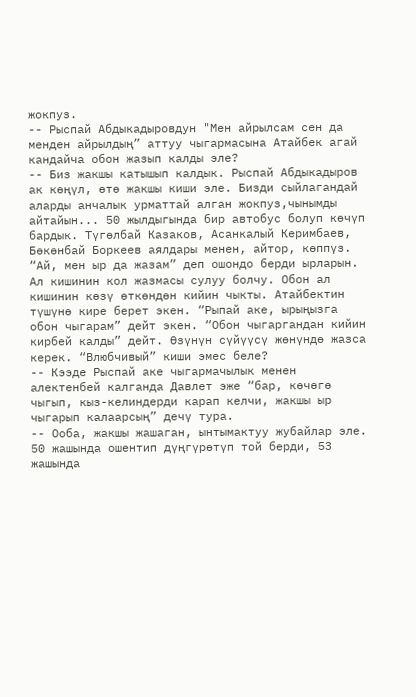жокпуз.
-- Рыспай Абдыкадыровдун "Мен айрылсам сен да менден айрылдың” аттуу чыгармасына Атайбек агай кандайча обон жазып калды эле?
-- Биз жакшы катышып калдык. Рыспай Абдыкадыров ак көңүл, өтө жакшы киши эле. Бизди сыйлагандай аларды анчалык урматтай алган жокпуз,чынымды айтайын... 50 жылдыгында бир автобус болуп көчүп бардык. Түгөлбай Казаков, Асанкалый Керимбаев, Бөкөнбай Боркеев аялдары менен, айтор, көппүз. “Ай, мен ыр да жазам” деп ошондо берди ырларын. Ал кишинин кол жазмасы сулуу болчу. Обон ал кишинин көзү өткөндөн кийин чыкты. Атайбектин түшүнө кире берет экен. “Рыпай аке, ырыңызга обон чыгарам” дейт экен. “Обон чыгаргандан кийин кирбей калды” дейт. Өзүнүн сүйүүсү жөнүндө жазса керек. “Влюбчивый” киши эмес беле?
-- Кээде Рыспай аке чыгармачылык менен алектенбей калганда Давлет эже “бар, көчөгө чыгып, кыз-келиндерди карап келчи, жакшы ыр чыгарып калаарсың” дечү тура.
-- Ооба, жакшы жашаган, ынтымактуу жубайлар эле. 50 жашында ошентип дүңгүрөтүп той берди, 53 жашында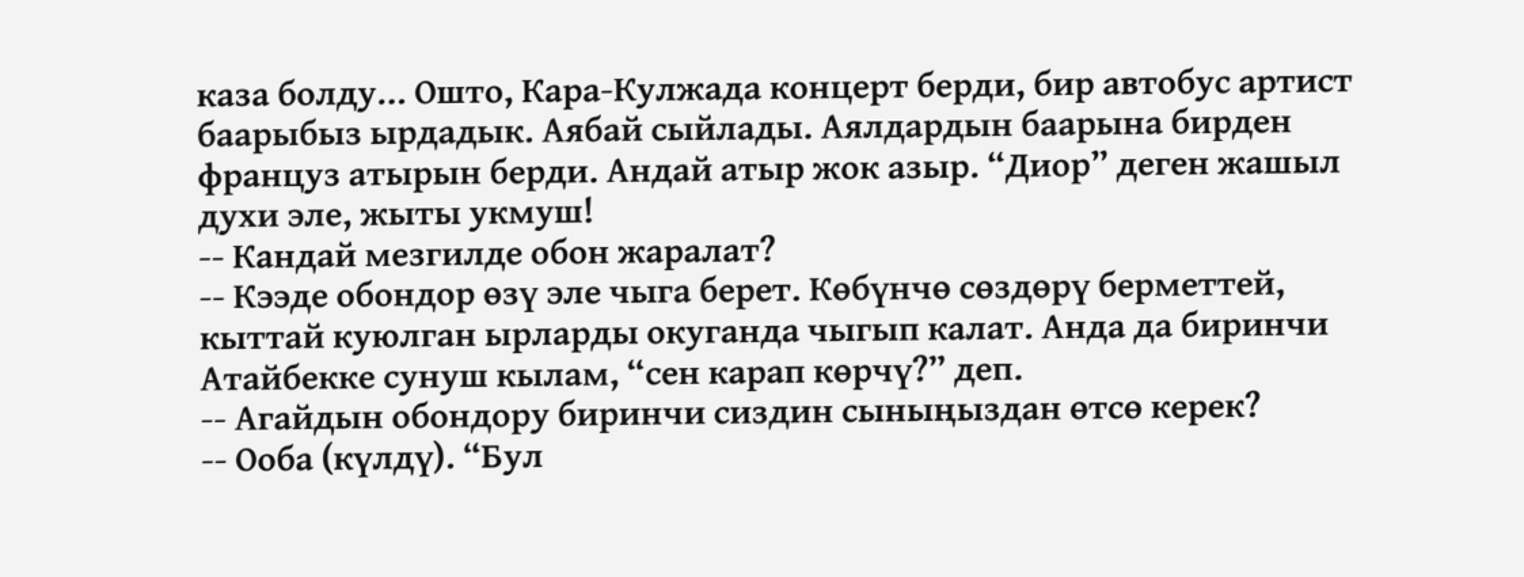каза болду... Ошто, Кара-Кулжада концерт берди, бир автобус артист баарыбыз ырдадык. Аябай сыйлады. Аялдардын баарына бирден француз атырын берди. Андай атыр жок азыр. “Диор” деген жашыл духи эле, жыты укмуш!
-- Кандай мезгилде обон жаралат?
-- Кээде обондор өзү эле чыга берет. Көбүнчө сөздөрү берметтей, кыттай куюлган ырларды окуганда чыгып калат. Анда да биринчи Атайбекке сунуш кылам, “сен карап көрчү?” деп.
-- Агайдын обондору биринчи сиздин сыныңыздан өтсө керек?
-- Ооба (күлдү). “Бул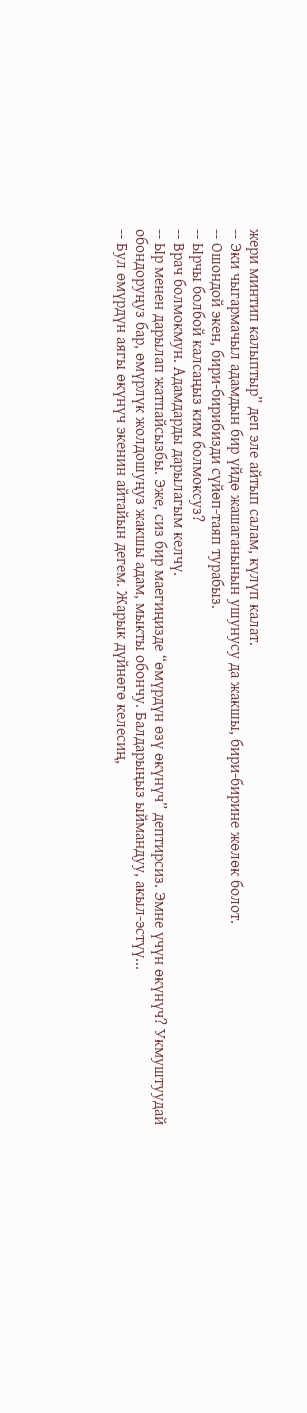жери минтип калыптыр” деп эле айтып салам, күлүп калат.
-- Эки чыгармачыл адамдын бир үйдө жашаганынын ушунусу да жакшы, бири-бирине жөлөк болот.
-- Ошондой экен, бири-бирибизди сүйөп-таяп турабыз.
-- Ырчы болбой калсаңыз ким болмоксуз?
-- Врач болмокмун. Адамдарды дарылагым келчү.
-- Ыр менен дарылап жатпайсызбы. Эже, сиз бир маегиңизде “өмүрдүн өзү өкүнүч” дептирсиз. Эмне үчүн өкүнүч? Укмуштуудай обондоруңуз бар, өмүрлүк жолдошуңуз жакшы адам, мыкты обончу. Балдарыңыз ыймандуу, акыл-эстүү...
-- Бул өмүрдүн аягы өкүнүч экенин айтайын дегем. Жарык дүйнөгө келесиң,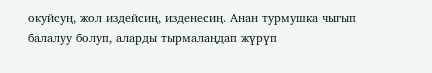окуйсуң, жол издейсиң, изденесиң. Анан турмушка чыгып балалуу болуп, аларды тырмалаңдап жүрүп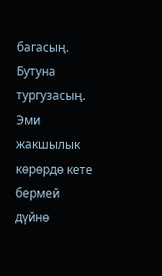багасың. Бутуна тургузасың. Эми жакшылык көрөрдө кете бермей дүйнө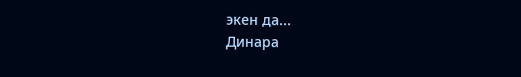экен да...
Динара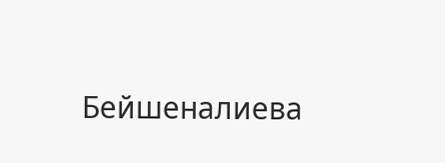Бейшеналиева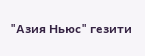"Азия Ньюс" гезити